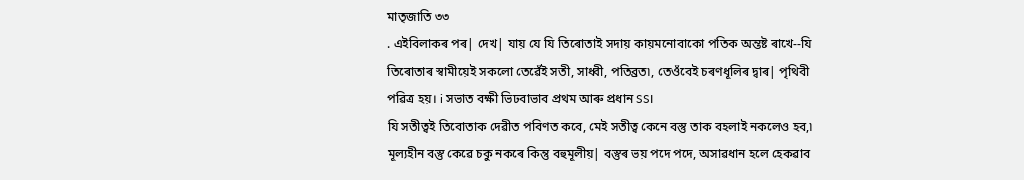মাতৃজাতি ৩৩
. এইবিলাকৰ পৰ| দেখ| যায় যে যি তিৰোতাই সদায় কায়মনোবাকো পতিক অন্তষ্ট ৰাখে--যি তিৰোতাৰ স্বামীয়েই সকলো তেৱেঁই সতী, সাধ্বী, পতিব্ৰত৷, তেওঁবেই চৰণধূলিৰ দ্বাৰ| পৃথিবী পৱিত্ৰ হয়। i সভাত বক্ষী ভিঢবাভাব প্রথম আৰু প্রধান SSI
যি সতীত্বই তিবোতাক দেৱীত পবিণত কবে, মেই সতীত্ব কেনে বস্তু তাক বহলাই নকলেও হব,৷ মূল্যহীন বস্তু কেৱে চকু নকৰে কিন্তু বহুমূলীয়| বস্তুৰ ভয় পদে পদে, অসাৱধান হলে হেকৱাব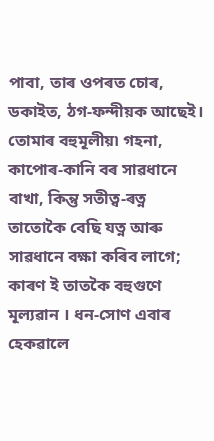পাবা, তাৰ ওপৰত চোৰ, ডকাইত, ঠগ-ফন্দীয়ক আছেই। তোমাৰ বহুমূলীয়৷ গহনা, কাপোৰ-কানি বৰ সাৱধানে বাখা, কিন্তু সতীত্ব-ৰত্ন তাতোকৈ বেছি যত্ন আৰু সাৱধানে বক্ষা কৰিব লাগে; কাৰণ ই তাতকৈ বহুগুণে মূল্যৱান । ধন-সোণ এবাৰ হেকৱালে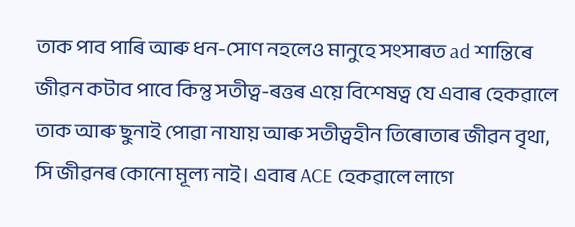তাক পাব পাৰি আৰু ধন-সোণ নহলেও মানুহে সংসাৰত ad শান্তিৰে জীৱন কটাব পাবে কিন্তু সতীত্ব-ৰত্তৰ এয়ে বিশেষত্ব যে এবাৰ হেকৱালে তাক আৰু ছুনাই পোৱা নাযায় আৰু সতীত্বহীন তিৰোতাৰ জীৱন বৃথা, সি জীৱনৰ কোনো মূল্য নাই। এবাৰ ACE হেকৱালে লাগে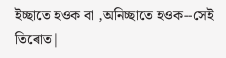ইচ্ছাতে হওক বা ,অনিচ্ছাতে হওক--সেই তিৰোত|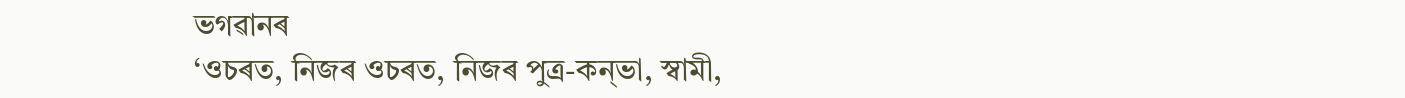ভগৱানৰ
‘ওচৰত, নিজৰ ওচৰত, নিজৰ পুত্ৰ-কন্ভা, স্বামী,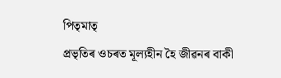পিতৃমাতৃ
প্রভৃতিৰ ওচৰত মূল্যহীন হৈ জীৱনৰ বাকী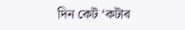দিন কেট ‘কটাব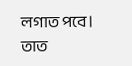লগাত পবে। তাত